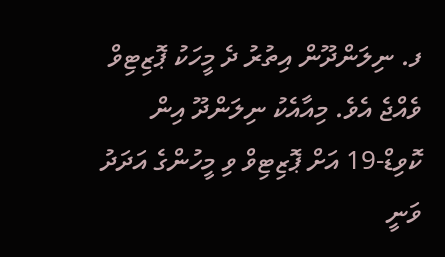ފ. ނިލަންދޫން އިތުރު ދެ މީހަކު ޕޮޒިޓިވް ވެއްޖެ އެވެ. މިއާއެކު ނިލަންދޫ އިން ކޮވިޑް-19 އަށް ޕޮޒިޓިވް ވި މީހުންގެ އަދަދު ވަނީ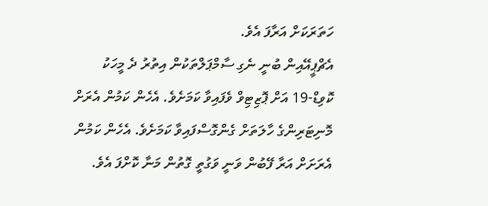ހަތަރަކަށް އަރާފަ އެވެ.
އެޗްޕީއޭއިން ބުނީ ނެގި ސާމްޕަލްތަކުން އިތުރު ދެ މީހަކު ކޮވިޑް-19 އަށް ޕޮޒިޓިވް ވެފައިވާ ކަމަށެވެ. އެހެން ކަމުން އެރަށް މޮނިޓަރިންގެ ހާލަތަށް ގެންގޮސްފައިވާ ކަމަށެވެ. އެހެން ކަމުން އެރަށަށް އަރާ ފޭބުން ވަނީ ވަގުތީ ގޮތުން މަނާ ކޮށްފަ އެވެ.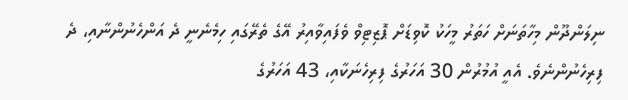ނިލަންދޫން މިހާތަނަށް ހަތަރު މީހަކު ކޮވިޑަށް ޕޮޒިޓިވް ވެފައިވާއިރު އޭގެ ތެރޭގައި ހިމެނެނީ ދެ އަންހެނުންނާއި، ދެ ފިރިހެނުންނެވެ. އެއީ އުމުރުން 30 އަހަރުގެ ފިރިހެނަކާއި، 43 އަހަރުގެ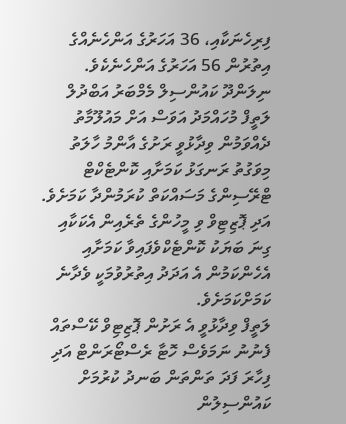ފިރިހެނަކާއި، 36 އަހަރުގެ އަންހެނެއްގެ އިތުރުން 56 އަހަރުގެ އަންހެނެކެވެ.
ނިލަންދޫ ކައުންސިލް މެމްބަރު އަބްދުލް ލަތީފް މުހައްމަދު އަވަސް އަށް މައުލޫމާތު ދެއްވަމުން ވިދާޅުވީ ރަށުގެ އާންމު ހާލަތު މިވަގުތު ރަނގަޅު ކަމަށާއި ކޮންޓެކްޓް ޓްރޭސިންގެ މަސައްކަތް ކުރަމުންދާ ކަމަށެވެ. އަދި ޕޮޒިޓިވް ވި މީހުންގެ ތެރެއިން އެކަކާއި ގިނަ ބަޔަކު ކޮންޓެކްވެފައިވާ ކަމަށާއި އެހެންކަމުން އެ އަދަދު އިތުރުވުމަކީ ވެދާނެ ކަމަށްކަމަށެވެ.
ލަތީފް ވިދާޅުވީ އެ ރަށުން ޕޮޒިޓިވް ކޭސްތައް ފެނުނު ނަމަވެސް ހޮޓާ ރެސްޓޯރަންޓް އަދި ފިހާރަ ފަދަ ތަންތަން ބަނދު ކުރުމަށް ކައުންސިލުން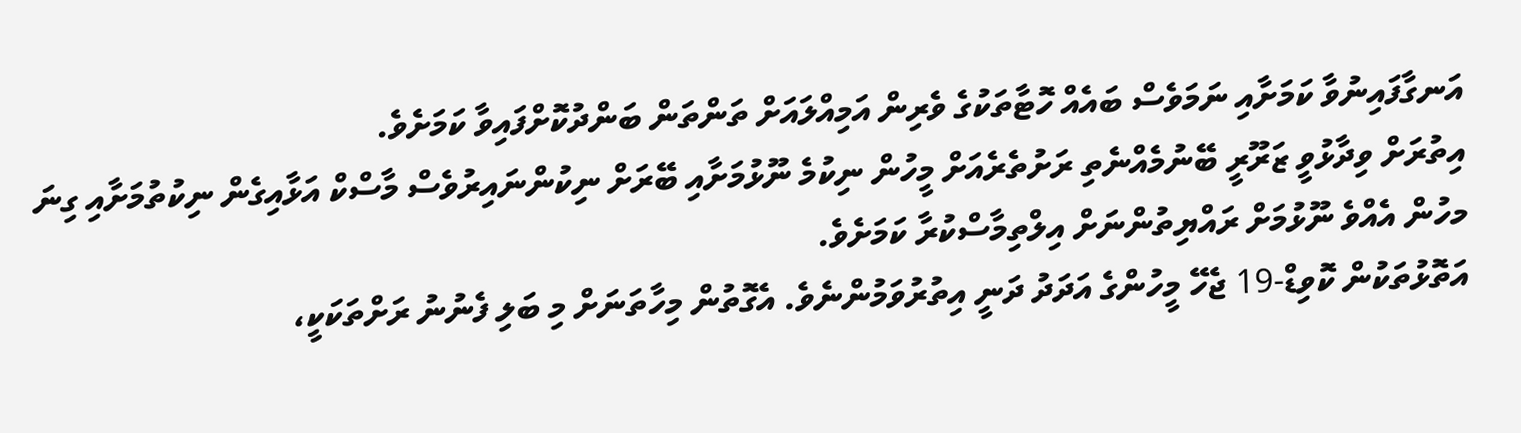އަނގާފައިނުވާ ކަމަށާއި ނަމަވެސް ބައެއް ހޮޓާތަކުގެ ވެރިން އަމިއްލައަށް ތަންތަން ބަންދުކޮށްފައިވާ ކަމަށެވެ.
އިތުރަށް ވިދާޅުވީ ޒަރޫރީ ބޭނުމެއްނެތި ރަށުތެރެއަށް މީހުން ނިކުމެ ނޫޅުމަށާއި ބޭރަށް ނިކުންނައިރުވެސް މާސްކް އަޅާއިގެން ނިކުތުމަށާއި ގިނަ މހުން އެއްވެ ނޫޅުމަށް ރައްޔިތުންނަށް އިލްތިމާސްކުރާ ކަމަށެވެ.
އަތޮޅުތަކުން ކޮވިޑް-19 ޖެހޭ މީހުންގެ އަދަދު ދަނީ އިތުރުވަމުންނެވެ. އެގޮތުން މިހާތަނަށް މި ބަލި ފެނުނު ރަށްތަކަކީ،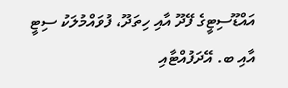އައްޑޫސިޓީގެ ފޭދޫ އާއި ހިތަދޫ، ފުވައްމުލަކު ސިޓީ އާއި ބ. އޭދަފުއްޓާއި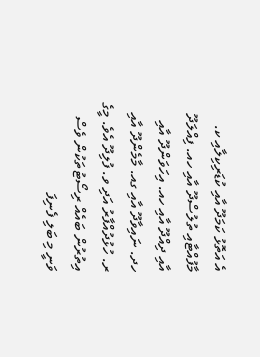އެ އަތޮޅު ކަމަދޫ އާއި ކުޑަރިކިލާއި ކ. މާފުއްޓާއި ތުލުސްދޫ އާއި ހއ. ފިއްލަދޫ އާއި ދިއްދޫ އާއި ހއ. އިހަވަންދޫ އާއި ހދ. ނައިވާދޫ އާއި ގއ. މާމެންދޫ އާއި ރ. ހުޅުދުއްފާރު އަދި ވ. ފުލިދޫ އެވެ. މީގެ އިތުރުން ބައެއް ރިސޯޓުތަކުން ވެސް ވަނީ މި ބަލި ފެނިފަ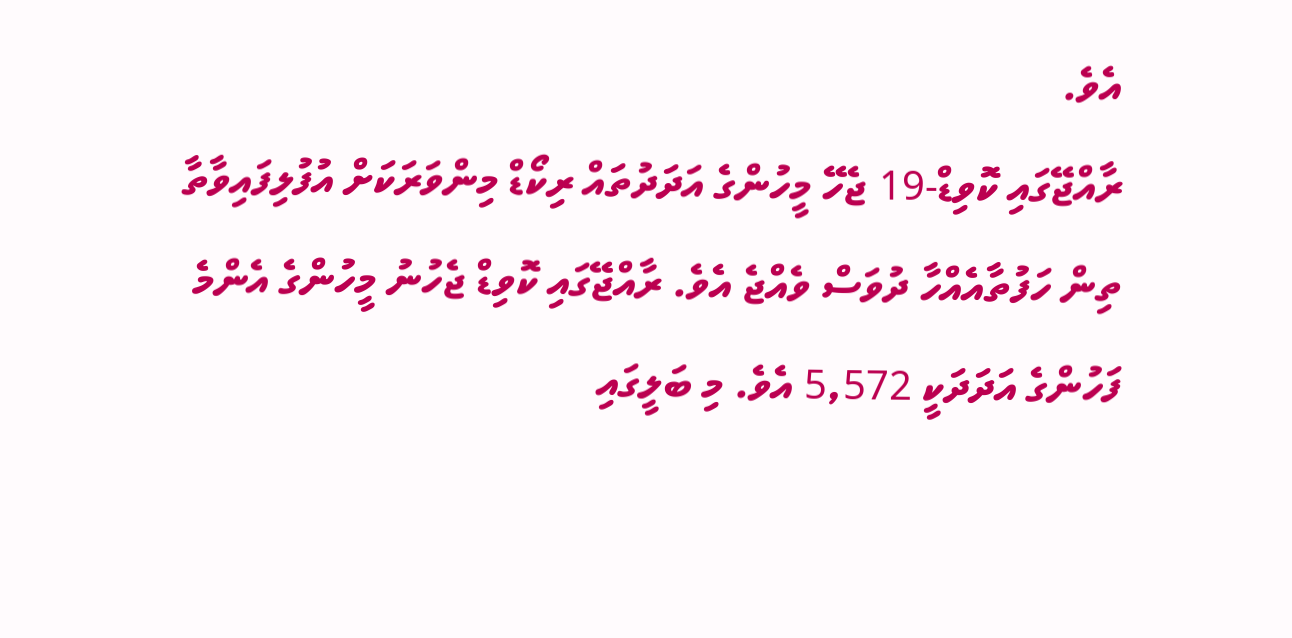އެވެ.
ރާއްޖޭގައި ކޮވިޑް-19 ޖެހޭ މީހުންގެ އަދަދުތައް ރިކޯޑް މިންވަރަކަށް އުފުލިފައިވާތާ ތިން ހަފުތާއެއްހާ ދުވަސް ވެއްޖެ އެވެ. ރާއްޖޭގައި ކޮވިޑް ޖެހުނު މީހުންގެ އެންމެ ފަހުންގެ އަދަދަކީ 5,572 އެވެ. މި ބަލީގައި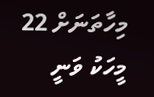މިހާތަނަށް 22 މީހަކު ވަނީ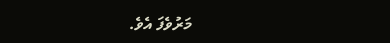މަރުވެފަ އެވެ.